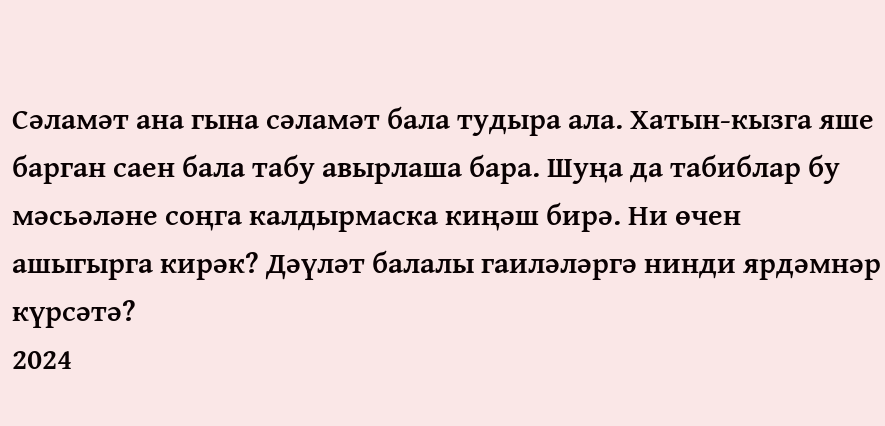Сәламәт ана гына сәламәт бала тудыра ала. Хатын-кызга яше барган саен бала табу авырлаша бара. Шуңа да табиблар бу мәсьәләне соңга калдырмаска киңәш бирә. Ни өчен ашыгырга кирәк? Дәүләт балалы гаиләләргә нинди ярдәмнәр күрсәтә?
2024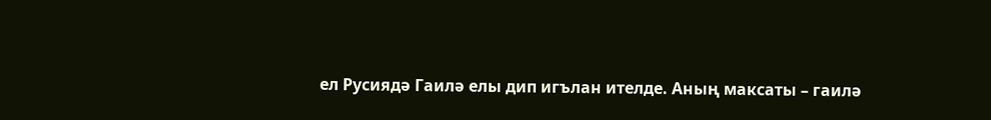ел Русиядә Гаилә елы дип игълан ителде. Аның максаты – гаилә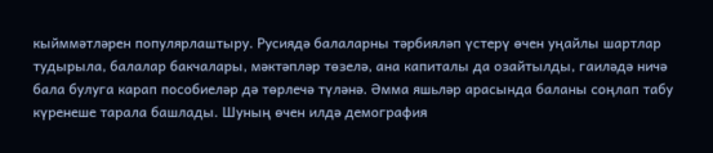кыйммәтләрен популярлаштыру. Русиядә балаларны тәрбияләп үстерү өчен уңайлы шартлар тудырыла, балалар бакчалары, мәктәпләр төзелә, ана капиталы да озайтылды, гаиләдә ничә бала булуга карап пособиеләр дә төрлечә түләнә. Әмма яшьләр арасында баланы соңлап табу күренеше тарала башлады. Шуның өчен илдә демография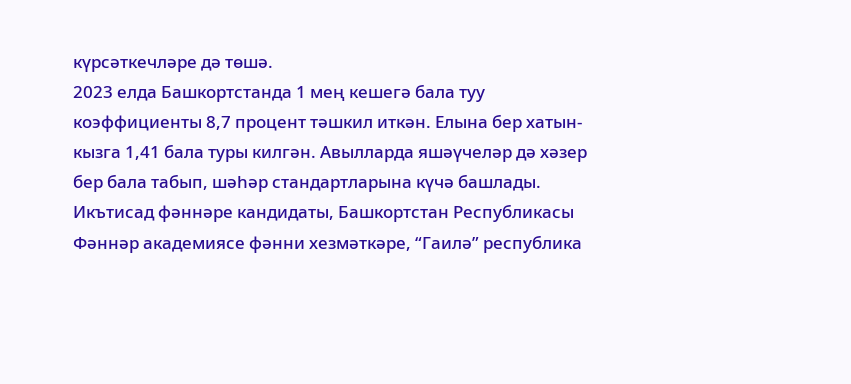күрсәткечләре дә төшә.
2023 елда Башкортстанда 1 мең кешегә бала туу коэффициенты 8,7 процент тәшкил иткән. Елына бер хатын-кызга 1,41 бала туры килгән. Авылларда яшәүчеләр дә хәзер бер бала табып, шәһәр стандартларына күчә башлады.
Икътисад фәннәре кандидаты, Башкортстан Республикасы Фәннәр академиясе фәнни хезмәткәре, “Гаилә” республика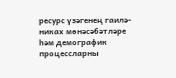ресурс үзәгенең гаилә-никах мөнәсәбәтләре һәм демографик процессларны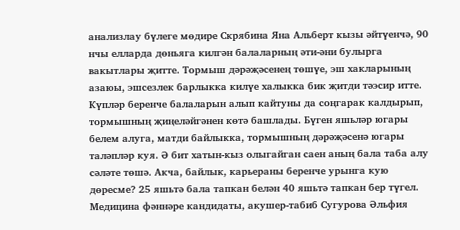анализлау бүлеге мөдире Скрябина Яна Альберт кызы әйтүенчә, 90 нчы елларда дөньяга килгән балаларның әти-әни булырга вакытлары җитте. Тормыш дәрәҗәсенең төшүе, эш хакларының азаюы, эшсезлек барлыкка килүе халыкка бик җитди тәэсир итте. Күпләр беренче балаларын алып кайтуны да соңгарак калдырып, тормышның җиңеләйгәнен көтә башлады. Бүген яшьләр югары белем алуга, матди байлыкка, тормышның дәрәҗәсенә югары таләпләр куя. Ә бит хатын-кыз олыгайган саен аның бала таба алу сәләте төшә. Акча, байлык, карьераны беренче урынга кую дөресме? 25 яшьтә бала тапкан белән 40 яшьтә тапкан бер түгел.
Медицина фәннәре кандидаты, акушер-табиб Сугурова Әльфия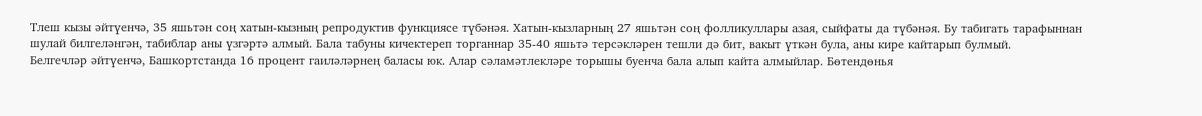Тлеш кызы әйтүенчә, 35 яшьтән соң хатын-кызның репродуктив функциясе түбәнәя. Хатын-кызларның 27 яшьтән соң фолликуллары азая, сыйфаты да түбәнәя. Бу табигать тарафыннан шулай билгеләнгән, табиблар аны үзгәртә алмый. Бала табуны кичектереп торганнар 35-40 яшьтә терсәкләрен тешли дә бит, вакыт үткән була, аны кире кайтарып булмый.
Белгечләр әйтүенчә, Башкортстанда 16 процент гаиләләрнең баласы юк. Алар сәламәтлекләре торышы буенча бала алып кайта алмыйлар. Бөтендөнья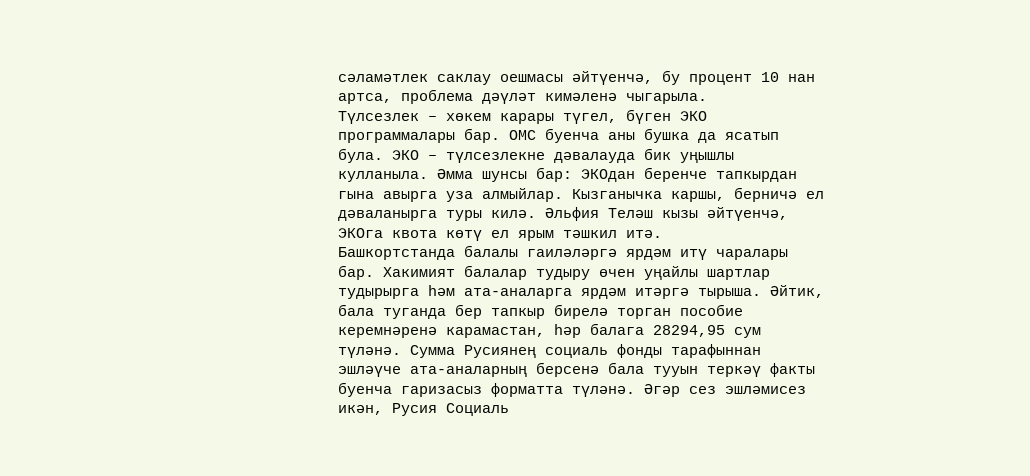сәламәтлек саклау оешмасы әйтүенчә, бу процент 10 нан артса, проблема дәүләт кимәленә чыгарыла.
Түлсезлек – хөкем карары түгел, бүген ЭКО программалары бар. ОМС буенча аны бушка да ясатып була. ЭКО – түлсезлекне дәвалауда бик уңышлы кулланыла. Әмма шунсы бар: ЭКОдан беренче тапкырдан гына авырга уза алмыйлар. Кызганычка каршы, берничә ел дәваланырга туры килә. Әльфия Теләш кызы әйтүенчә, ЭКОга квота көтү ел ярым тәшкил итә.
Башкортстанда балалы гаиләләргә ярдәм итү чаралары бар. Хакимият балалар тудыру өчен уңайлы шартлар тудырырга һәм ата-аналарга ярдәм итәргә тырыша. Әйтик, бала туганда бер тапкыр бирелә торган пособие керемнәренә карамастан, һәр балага 28294,95 сум түләнә. Сумма Русиянең социаль фонды тарафыннан эшләүче ата-аналарның берсенә бала тууын теркәү факты буенча гаризасыз форматта түләнә. Әгәр сез эшләмисез икән, Русия Социаль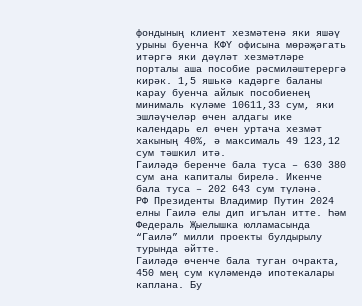фондының клиент хезмәтенә яки яшәү урыны буенча КФҮ офисына мөрәҗәгать итәргә яки дәүләт хезмәтләре порталы аша пособие рәсмиләштерергә кирәк. 1,5 яшькә кадәрге баланы карау буенча айлык пособиенең минималь күләме 10611,33 сум, яки эшләүчеләр өчен алдагы ике календарь ел өчен уртача хезмәт хакының 40%, ә максималь 49 123,12 сум тәшкил итә.
Гаиләдә беренче бала туса – 630 380 сум ана капиталы бирелә. Икенче бала туса – 202 643 сум түләнә.
РФ Президенты Владимир Путин 2024 елны Гаилә елы дип игълан итте. Һәм Федераль Җыелышка юлламасында “Гаилә” милли проекты булдырылу турында әйтте.
Гаиләдә өченче бала туган очракта, 450 мең сум күләмендә ипотекалары каплана. Бу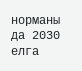норманы да 2030 елга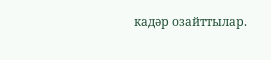кадәр озайттылар.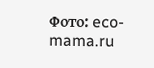Фото: eco-mama.ru